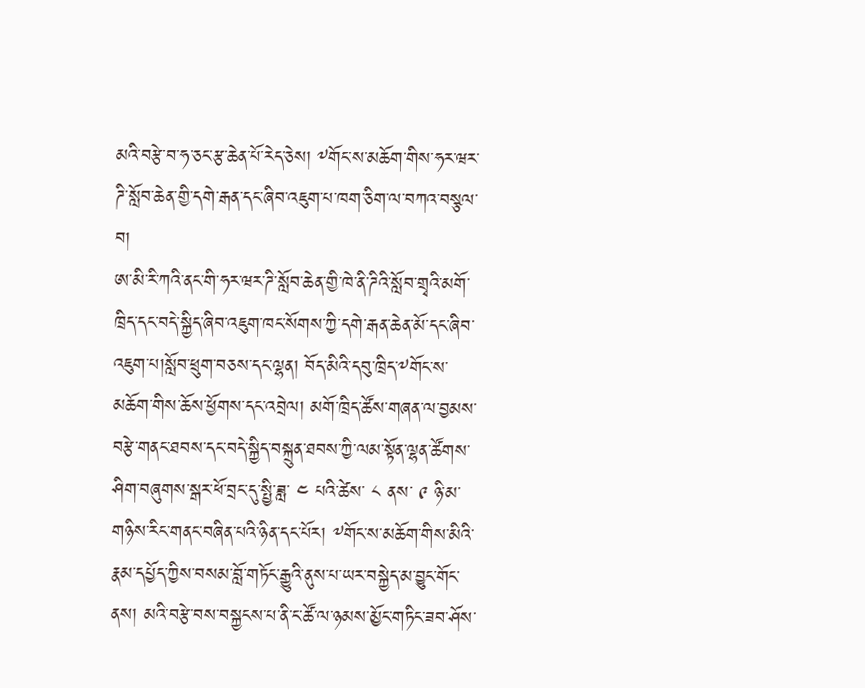མའི་བརྩེ་བ་ཧ་ཅང་རྩ་ཆེན་པོ་རེད་ཅེས། ༸གོང་ས་མཆོག་གིས་ཧར་ཝར་ཌི་སློབ་ཆེན་གྱི་དགེ་རྒན་དང་ཞིབ་འཇུག་པ་ཁག་ཅིག་ལ་བཀའ་བསྩལ་བ།
ཨ་མི་རི་ཀའི་ནང་གི་ཧར་ཝར་ཌི་སློབ་ཆེན་གྱི་ཁེ་ནི་ཌིའི་སློབ་གྲྭའི་མགོ་ཁྲིད་དང་བདེ་སྐྱིད་ཞིབ་འཇུག་ཁང་སོགས་ཀྱི་དགེ་རྒན་ཆེན་མོ་དང་ཞིབ་འཇུག་པ།སློབ་ཕྲུག་བཅས་དང་ལྷན། བོད་མིའི་དབུ་ཁྲིད་༸གོང་ས་མཆོག་གིས་ཆོས་ཕྱོགས་དང་འབྲེལ། མགོ་ཁྲིད་ཚོས་གཞན་ལ་བྱམས་བརྩེ་གནང་ཐབས་དང་བདེ་སྐྱིད་བསྐྲུན་ཐབས་ཀྱི་ལམ་སྟོན་ལྷན་ཚོགས་ཤིག་བཞུགས་སྒར་ཕོ་བྲང་དུ་སྤྱི་ཟླ་ ༤ པའི་ཚེས་ ༨ ནས་ ༩ ཉི་མ་གཉིས་རིང་གནང་བཞིན་པའི་ཉིན་དང་པོར། ༸གོང་ས་མཆོག་གིས་མིའི་རྣམ་དཔྱོད་ཀྱིས་བསམ་བློ་གཏོང་རྒྱུའི་ནུས་པ་ཡར་བསྐྱེད་མ་བྱུང་གོང་ནས། མའི་བརྩེ་བས་བསྐྱངས་པ་ནི་ང་ཚོ་ལ་ཉམས་མྱོང་གཏིང་ཟབ་ཤོས་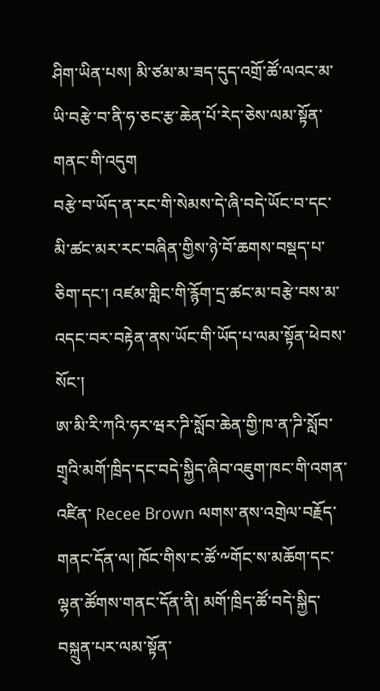ཤིག་ཡིན་པས། མི་ཙམ་མ་ཟད་དུད་འགྲོ་ཚོ་ལའང་མ་ཡི་བརྩེ་བ་ནི་ཧ་ཅང་རྩ་ཆེན་པོ་རེད་ཅེས་ལམ་སྟོན་གནང་གི་འདུག
བརྩེ་བ་ཡོད་ན་རང་གི་སེམས་དེ་ཞི་བདེ་ཡོང་བ་དང་མི་ཚང་མར་རང་བཞིན་གྱིས་ཉེ་བོ་ཆགས་བསྡད་པ་ཅིག་དང་། འཛམ་གླིང་གི་རྙོག་དྲ་ཚང་མ་བརྩེ་བས་མ་འདང་བར་བརྟེན་ནས་ཡོང་གི་ཡོད་པ་ལམ་སྟོན་ཕེབས་སོང་།
ཨ་མི་རི་ཀའི་ཧར་ཝར་ཌི་སློབ་ཆེན་གྱི་ཁ་ན་ཌི་སློབ་གྲྭའི་མགོ་ཁྲིད་དང་བདེ་སྐྱིད་ཞིབ་འཇུག་ཁང་གི་འགན་འཛིན་ Recee Brown ལགས་ནས་འགྲེལ་བརྗོད་གནང་དོན་ལ། ཁོང་གིས་ང་ཚོ་༸གོང་ས་མཆོག་དང་ལྷན་ཚོགས་གནང་དོན་ནི། མགོ་ཁྲིད་ཚོ་བདེ་སྐྱིད་བསྐྲུན་པར་ལམ་སྟོན་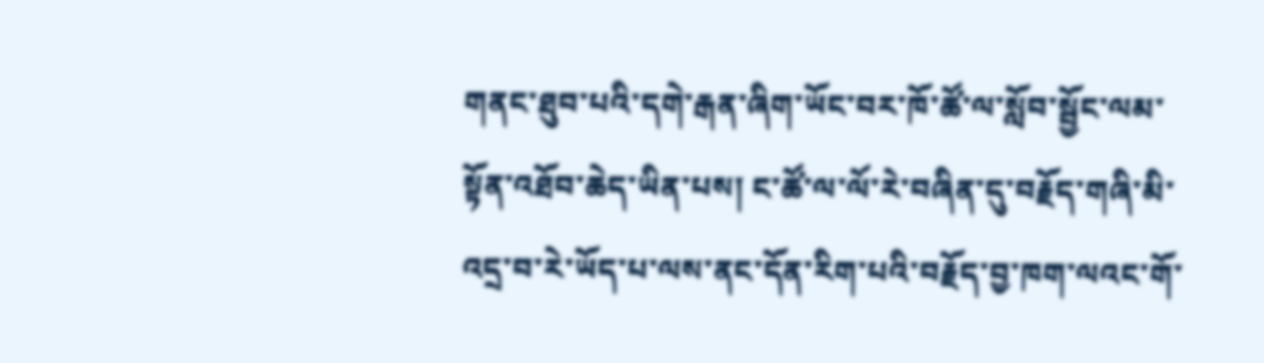གནང་ཐུབ་པའི་དགེ་རྒན་ཞིག་ཡོང་བར་ཁོ་ཚོ་ལ་སློབ་སྦྱོང་ལམ་སྟོན་འཐོབ་ཆེད་ཡིན་པས། ང་ཚོ་ལ་ལོ་རེ་བཞིན་དུ་བརྗོད་གཞི་མི་འདྲ་བ་རེ་ཡོད་པ་ལས་ནང་དོན་རིག་པའི་བརྗོད་བྱ་ཁག་ལའང་གོ་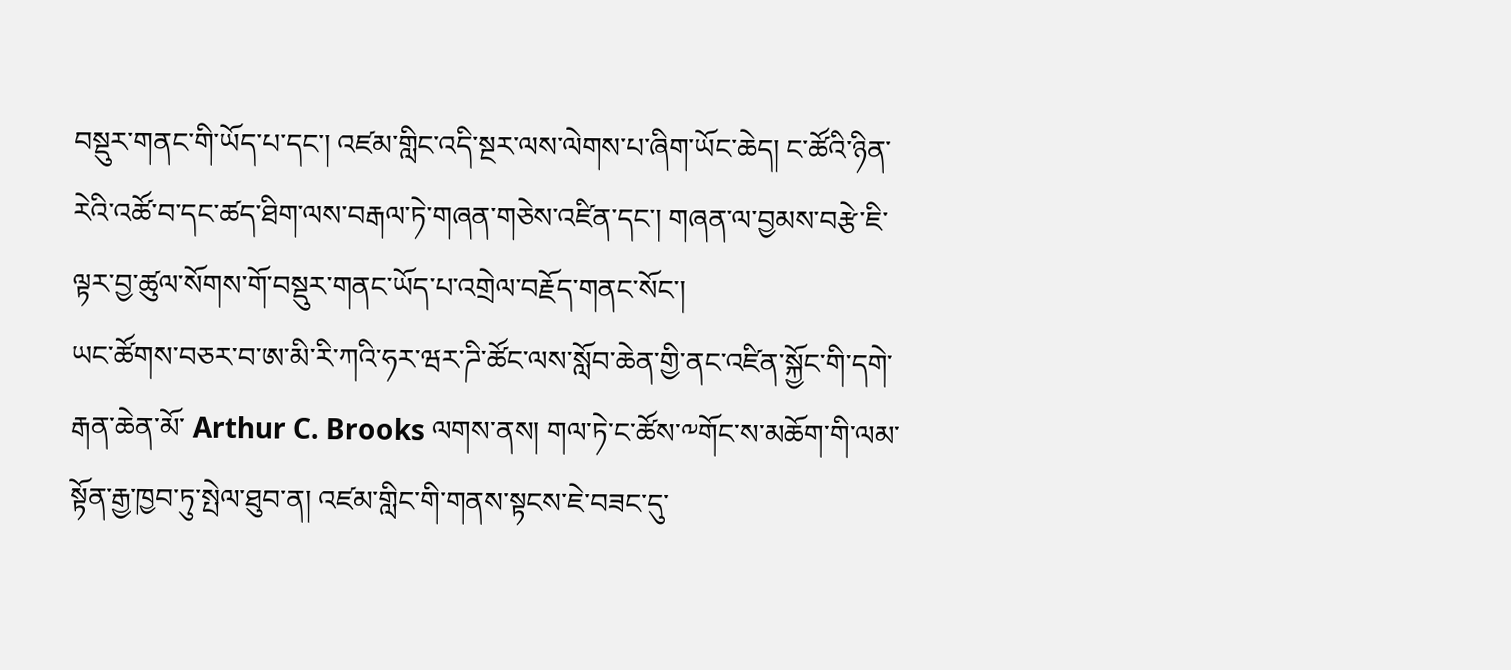བསྡུར་གནང་གི་ཡོད་པ་དང་། འཛམ་གླིང་འདི་སྔར་ལས་ལེགས་པ་ཞིག་ཡོང་ཆེད། ང་ཚོའི་ཉིན་རེའི་འཚོ་བ་དང་ཚད་ཐིག་ལས་བརྒལ་ཏེ་གཞན་གཅེས་འཛིན་དང་། གཞན་ལ་བྱམས་བརྩེ་ཇི་ལྟར་བྱ་ཚུལ་སོགས་གོ་བསྡུར་གནང་ཡོད་པ་འགྲེལ་བརྗོད་གནང་སོང་།
ཡང་ཚོགས་བཅར་བ་ཨ་མི་རི་ཀའི་ཧར་ཝར་ཌི་ཚོང་ལས་སློབ་ཆེན་གྱི་ནང་འཛིན་སྐྱོང་གི་དགེ་རྒན་ཆེན་མོ་ Arthur C. Brooks ལགས་ནས། གལ་ཏེ་ང་ཚོས་༸གོང་ས་མཆོག་གི་ལམ་སྟོན་རྒྱ་ཁྱབ་ཏུ་སྤེལ་ཐུབ་ན། འཛམ་གླིང་གི་གནས་སྟངས་ཇེ་བཟང་དུ་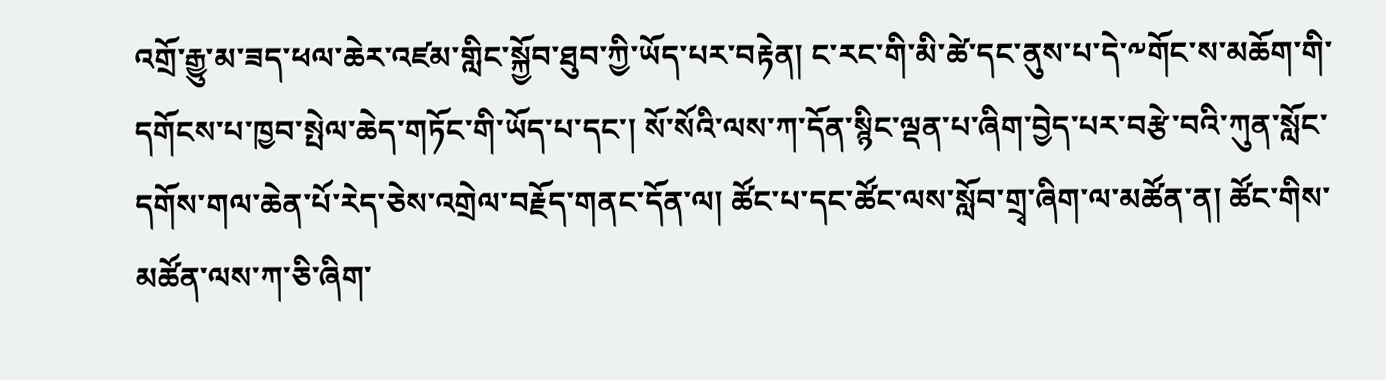འགྲོ་རྒྱུ་མ་ཟད་ཕལ་ཆེར་འཛམ་གླིང་སྐྱོབ་ཐུབ་ཀྱི་ཡོད་པར་བརྟེན། ང་རང་གི་མི་ཚེ་དང་ནུས་པ་དེ་༸གོང་ས་མཆོག་གི་དགོངས་པ་ཁྱབ་སྤེལ་ཆེད་གཏོང་གི་ཡོད་པ་དང་། སོ་སོའི་ལས་ཀ་དོན་སྙིང་ལྡན་པ་ཞིག་བྱེད་པར་བརྩེ་བའི་ཀུན་སློང་དགོས་གལ་ཆེན་པོ་རེད་ཅེས་འགྲེལ་བརྗོད་གནང་དོན་ལ། ཚོང་པ་དང་ཚོང་ལས་སློབ་གྲྭ་ཞིག་ལ་མཚོན་ན། ཚོང་གིས་མཚོན་ལས་ཀ་ཅི་ཞིག་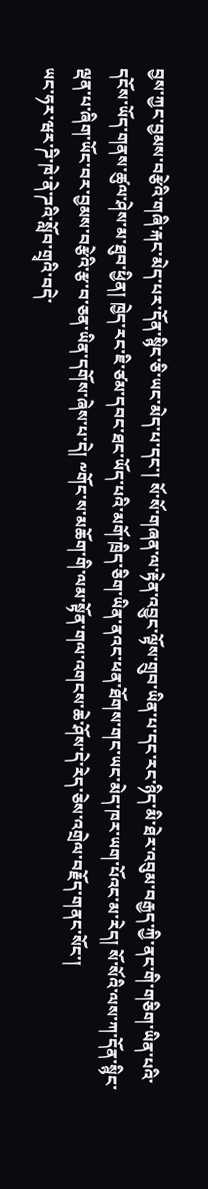བྱས་ཀྱང་བྱམས་བརྩེའི་གཞི་རྐང་མེད་པར་དོན་སྙིང་ཅི་ཡང་མེད་པ་དང་། སོ་སོ་གཞན་ལ་རྟེན་འབྱུང་ལྟོས་གྲུབ་ཡིན་པ་དང་རང་ཉིད་མི་ཐེར་འབུམ་བརྒྱད་ཀྱི་ནང་གི་གཅིག་ཡིན་པའི་དངོས་ཡོད་གནས་ཚུལ་ཤེས་མ་ཐུབ་ཕྱིན། ཁྱེད་རང་ཇི་ཙམ་དབང་ཐང་ཡོད་པའི་མགོ་ཁྲིད་ཅིག་ཡིན་ནའང་ཕན་ཐོགས་གང་ཡང་མེད་ཁར་ཡག་པོའང་མ་རེད། སོ་སོའི་ལས་ཀ་དོན་སྙིང་ལྡན་པ་ཞིག་ཡོང་བར་བྱམས་བརྩེའི་རྩ་བ་ཅན་ཡིན་དགོས་ཞེས་པ་དེ། ༸གོང་ས་མཆོག་གི་ལམ་སྟོན་གལ་འགངས་ཆེ་ཤོས་དེ་རེད་ཅེས་འགྲེལ་བརྗོད་གནང་སོང་།
ཡང་ཧར་ཝར་ཌི་ཁེ་ནེ་ཌའི་སློབ་གྲྭའི་བདེ་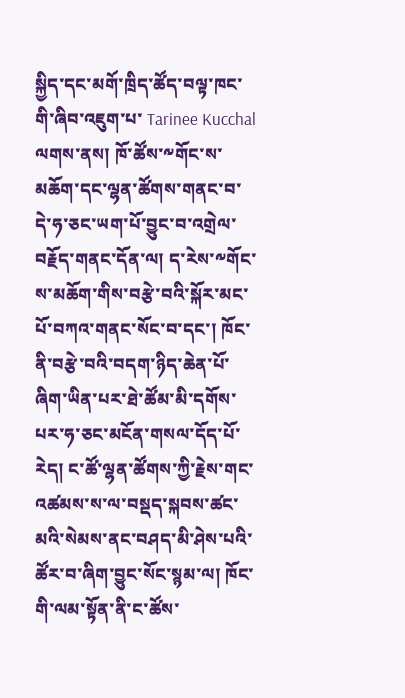སྐྱིད་དང་མགོ་ཁྲིད་ཚོད་བལྟ་ཁང་གི་ཞིབ་འཇུག་པ་ Tarinee Kucchal ལགས་ནས། ཁོ་ཚོས་༸གོང་ས་མཆོག་དང་ལྷན་ཚོགས་གནང་བ་དེ་ཧ་ཅང་ཡག་པོ་བྱུང་བ་འགྲེལ་བརྗོད་གནང་དོན་ལ། ད་རེས་༸གོང་ས་མཆོག་གིས་བརྩེ་བའི་སྐོར་མང་པོ་བཀའ་གནང་སོང་བ་དང་། ཁོང་ནི་བརྩེ་བའི་བདག་ཉིད་ཆེན་པོ་ཞིག་ཡིན་པར་ཐེ་ཚོམ་མི་དགོས་པར་ཧ་ཅང་མངོན་གསལ་དོད་པོ་རེད། ང་ཚོ་ལྷན་ཚོགས་ཀྱི་རྗེས་གང་འཚམས་ས་ལ་བསྡད་སྐབས་ཚང་མའི་སེམས་ནང་བཤད་མི་ཤེས་པའི་ཚོར་བ་ཞིག་བྱུང་སོང་སྙམ་ལ། ཁོང་གི་ལམ་སྟོན་ནི་ང་ཚོས་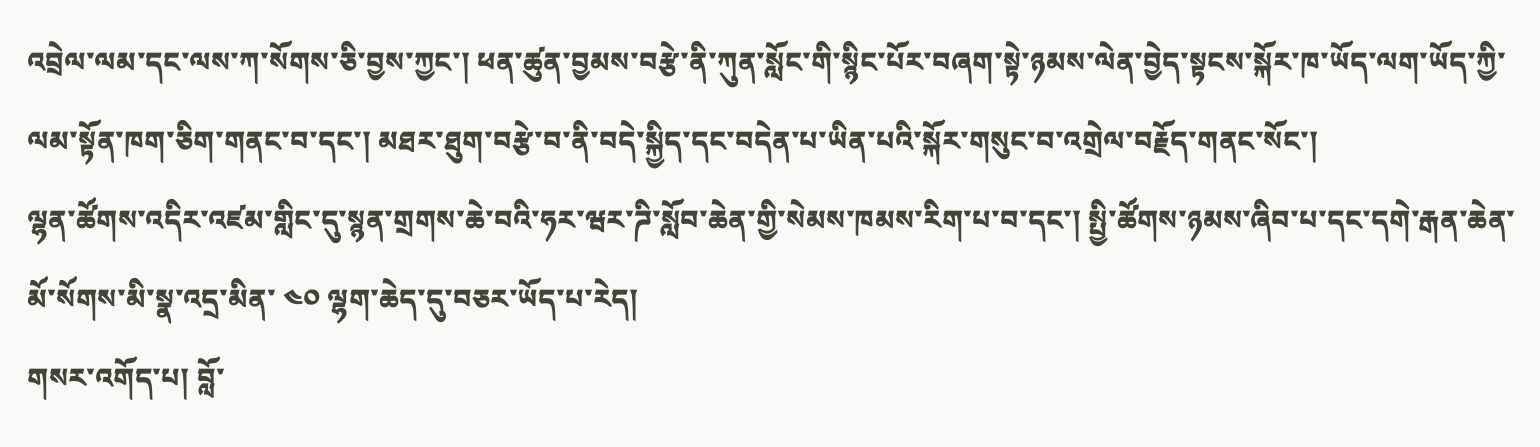འབྲེལ་ལམ་དང་ལས་ཀ་སོགས་ཅི་བྱས་ཀྱང་། ཕན་ཚུན་བྱམས་བརྩེ་ནི་ཀུན་སློང་གི་སྙིང་པོར་བཞག་སྟེ་ཉམས་ལེན་བྱེད་སྟངས་སྐོར་ཁ་ཡོད་ལག་ཡོད་ཀྱི་ལམ་སྟོན་ཁག་ཅིག་གནང་བ་དང་། མཐར་ཐུག་བརྩེ་བ་ནི་བདེ་སྐྱིད་དང་བདེན་པ་ཡིན་པའི་སྐོར་གསུང་བ་འགྲེལ་བརྗོད་གནང་སོང་།
ལྷན་ཚོགས་འདིར་འཛམ་གླིང་དུ་སྙན་གྲགས་ཆེ་བའི་ཧར་ཝར་ཌི་སློབ་ཆེན་གྱི་སེམས་ཁམས་རིག་པ་བ་དང་། སྤྱི་ཚོགས་ཉམས་ཞིབ་པ་དང་དགེ་རྒན་ཆེན་མོ་སོགས་མི་སྣ་འདྲ་མིན་ ༤༠ ལྷག་ཆེད་དུ་བཅར་ཡོད་པ་རེད།
གསར་འགོད་པ། བློ་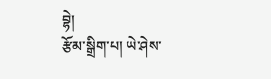བྷེ།
རྩོམ་སྒྲིག་པ། ཡེ་ཤེས་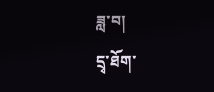ཟླ་བ།
དྲྭ་ཐོག་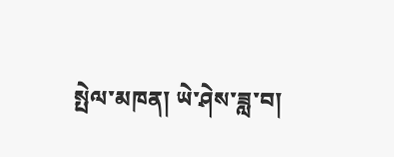སྤེལ་མཁན། ཡེ་ཤེས་ཟླ་བ།